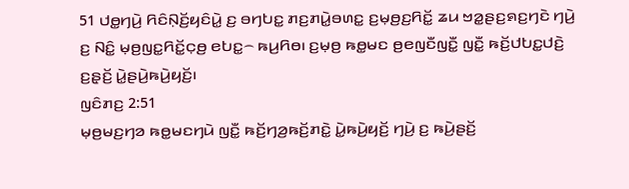51 ꤓꤥ꤭ꤚꤣꤧ꤬ ꤖꤢꤨꤡ꤫ꤢꤩ꤬ꤟꤢꤨꤣꤧ꤭ ꤢ꤬ ꤋꤚꤝꤢ꤭ ꤊꤢ꤬ꤊꤣꤧ꤭ꤋꤛꤢ꤭ ꤢ꤬ꤗ꤫ꤥ꤬ꤢ꤬ꤖꤢꤩ꤭ ꤘꤣ ꤠꤤ꤭ꤔꤢ꤬ꤎꤢ꤬ꤚꤢꤧ ꤚꤣꤧ꤬ ꤢ꤬ ꤡꤢꤨ꤭ ꤗ꤫ꤥ꤬ꤜꤢ꤭ꤖꤢꤩ꤭ꤍ꤫ꤥ꤬ ꤕꤝꤢ꤭꤮ ꤒꤣ꤬ꤖꤥ꤯ ꤢ꤬ꤗ꤫ꤥ꤬ ꤒꤥ꤭ꤗꤢ ꤥ꤬ꤕꤜꤢꤪꤜꤢꤪ꤭ ꤜꤢꤪ꤭ ꤒꤢꤩ꤬ꤓꤝꤢ꤭ꤓꤢꤧ꤬ ꤢ꤬ꤔ꤫ꤢꤩ꤬ ꤣꤧ꤭ꤔꤣꤧ꤬ꤒꤣꤧ꤬ꤟꤢꤩ꤬꤯
ꤜꤢꤨꤊꤢ꤬ 2:51
ꤗ꤫ꤥ꤬ꤗꤢ꤬ꤚꤤ ꤒꤥ꤭ꤗꤢꤚꤣꤧ ꤜꤢꤪ꤭ ꤒꤢꤩ꤬ꤚꤤ꤬ꤒꤢꤩ꤬ꤊꤢꤧ꤭ ꤣꤧ꤭ꤒꤣꤧ꤬ꤟꤢꤩ꤬ ꤚꤣꤧ꤬ ꤢ꤬ ꤒꤣꤧ꤬ꤔꤢꤩ꤬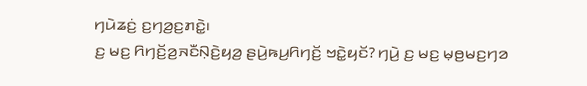ꤚꤣꤧꤘꤢꤦ꤬ ꤢ꤬ꤚꤤ꤬ꤢ꤬ꤊꤢꤧ꤭꤯
ꤢ꤬ ꤗꤢ꤬ ꤖꤚꤢꤩ꤬ꤤ꤬ꤏꤢꤪꤡ꤫ꤢꤧ꤬ꤟꤤ꤬ ꤔꤣꤧ꤬ꤒꤣ꤬ꤖꤚꤢꤩ꤬ ꤠꤢꤧ꤭ꤟꤢꤩ? ꤚꤣꤧ꤬ ꤢ꤬ ꤗꤢ꤬ ꤗ꤫ꤥ꤬ꤗꤢ꤬ꤚꤤ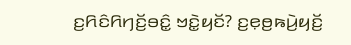ꤢ꤬ꤖꤢꤨꤖꤚꤢꤩ꤬ꤋꤢꤨ꤭ ꤠꤢꤧ꤭ꤟꤢꤩ? ꤢ꤬ꤕ꤫ꤥ꤬ꤒꤣꤧ꤬ꤟꤢꤩ꤬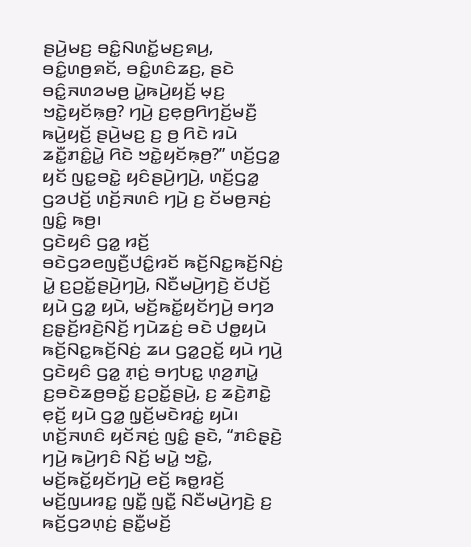ꤔꤣꤧ꤬ꤗꤢ꤬ ꤋꤢꤨ꤭ꤡꤛꤢꤩ꤭ꤗꤢ꤬ꤎꤣ꤬, ꤋꤢꤨ꤭ꤛꤥ꤬ꤎꤢꤩ, ꤋꤢꤨ꤭ꤛꤢꤨꤘꤢ꤬, ꤔꤢꤧ ꤋꤢꤨ꤭ꤏꤛꤤꤗꤥ꤬ ꤣꤧ꤭ꤒꤣꤧ꤬ꤟꤢꤩ꤬ ꤗ꤫ꤢ꤬ ꤠꤢꤧ꤭ꤟꤢꤩꤒ꤫ꤥ꤬? ꤚꤣꤧ꤬ ꤢ꤬ꤕ꤫ꤥ꤬ꤖꤚꤢꤩ꤬ꤗꤢꤪ꤬ ꤒꤣꤧ꤬ꤟꤢꤩ꤬ ꤔꤣꤧ꤬ꤗꤢ꤬ ꤢ꤬ ꤥ꤬ ꤖꤢꤧ ꤙꤣꤧ ꤘꤢꤪ꤭ꤊꤢꤨ꤭ꤣꤧ꤭ ꤖꤢꤧ ꤠꤢꤧ꤭ꤟꤢꤩꤒ꤫ꤥ꤬?” ꤛꤢꤩ꤬ꤞꤤ꤭ ꤟꤢꤩ ꤜꤢ꤭ꤋꤢꤧ꤭ ꤟꤢꤨꤔꤣꤧ꤬ꤚꤣꤧ꤬, ꤛꤢꤩ꤬ꤞꤤ꤭ ꤞꤤꤓꤢꤩ꤬ ꤛꤢꤩ꤬ꤏꤛꤢꤨ ꤚꤣꤧ꤬ ꤢ꤬ ꤢꤩꤗꤥ꤬ꤏꤢꤦ꤬ ꤜꤢꤨ꤭ ꤒꤥ꤬꤯
ꤞꤢꤧꤟꤢꤨ ꤞꤤ꤭ ꤙꤢꤩ꤬ ꤋꤢꤧꤞꤤꤕꤜꤢꤪ꤬ꤓꤢꤨ꤭ꤙꤢꤩ ꤒꤢꤩ꤬ꤡꤢ꤭ꤒꤢꤩ꤬ꤡꤢꤦ꤬ ꤣꤧ꤭ ꤢ꤬ꤑꤢꤩ꤭ꤔꤣꤧ꤬ꤚꤣꤧ꤬, ꤡꤢꤪꤗꤣꤧ꤬ꤚꤢꤧ꤬ ꤢꤩꤓꤢꤩ꤬ ꤟꤣꤧ ꤞꤤ꤭ ꤟꤣꤧ, ꤗꤢꤩ꤬ꤒꤢꤩ꤭ꤟꤢꤩꤚꤣꤧ꤬ ꤋꤚꤤ ꤢ꤬ꤔ꤫ꤢꤩ꤬ꤙꤢꤧ꤬ꤡꤢꤩ꤬ ꤚꤣꤧꤘꤢꤦ꤬ ꤋꤢꤧ ꤓꤥ꤭ꤟꤣꤧ ꤒꤢꤩ꤬ꤡꤢ꤭ꤒꤢꤩ꤬ꤡꤢꤦ꤬ ꤘꤣ ꤞꤤ꤭ꤑꤢꤩ꤭ ꤟꤣꤧ ꤚꤣꤧ꤬ ꤞꤢꤧꤟꤢꤨ ꤞꤤ꤭ ꤊ꤫ꤢꤦ꤬ ꤋꤚꤝꤢ꤭ ꤛ꤫ꤤ꤬ꤊꤣꤧ꤭ ꤢ꤬ꤋꤢꤧꤘꤥ꤬ꤋꤢꤩ꤭ ꤢ꤬ꤑꤢꤩ꤭ꤔꤣꤧ꤬, ꤢ꤬ ꤘꤢꤧ꤬ꤊꤢꤧ꤭ ꤕ꤫ꤢꤩ꤬ ꤟꤣꤧ ꤞꤤ꤭ ꤜ꤫ꤢꤩ꤬ꤗꤢꤧꤙꤢꤦ꤭ ꤟꤣꤧ꤯
ꤛꤢꤩ꤬ꤏꤛꤢꤨ ꤟꤢꤩꤏꤢꤦ꤬ ꤜꤢꤨ꤭ ꤔꤢꤧ, “ꤊꤢꤨꤔ꤫ꤢꤧ꤬ ꤚꤣꤧ꤬ ꤒꤣꤧ꤬ꤚꤢꤨ ꤡꤢꤩ꤬ ꤗꤣꤧ꤭ ꤠꤢꤧ꤭, ꤗꤢꤩ꤬ꤒꤢꤩ꤭ꤟꤢꤩꤚꤣꤧ꤬ ꤕꤢꤩ꤬ ꤒꤥ꤭ꤙꤢꤩ꤬ ꤗꤢꤩ꤬ꤜꤣꤙꤢ꤭ ꤜꤢꤪ꤭ ꤜꤢꤪ꤭ ꤡꤢꤪꤗꤣꤧ꤬ꤚꤢꤧ꤬ ꤢ꤬ ꤒꤢꤩ꤬ꤞꤤꤛ꤫ꤢꤦ꤬ ꤔꤢꤪ꤭ꤗꤢꤩ꤬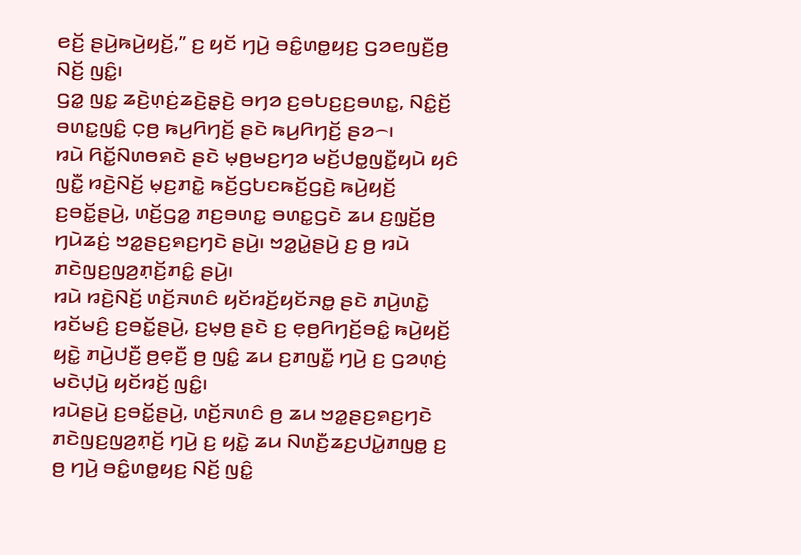ꤕꤢꤩ꤬ ꤔꤣꤧ꤬ꤒꤣꤧ꤬ꤟꤢꤩ꤬,” ꤢ꤬ ꤟꤢꤩ ꤚꤣꤧ꤬ ꤋꤢꤨ꤭ꤛꤥ꤭ꤟꤢ꤬ ꤞꤤꤕꤜꤢꤪ꤬ꤥ꤬ ꤡꤢꤩ꤬ ꤜꤢꤨ꤭꤯
ꤞꤤ꤭ ꤜꤢ꤭ ꤘꤢꤧ꤬ꤛ꤫ꤢꤦ꤬ꤘꤢꤧ꤬ꤔ꤫ꤢꤧ꤬ ꤋꤚꤤ ꤢ꤬ꤋꤝꤢ꤬ꤢ꤬ꤋꤛꤢ꤭, ꤡꤢꤨ꤭ꤢꤩ꤬ ꤋꤛꤢ꤭ꤜꤢꤨ꤭ ꤍ꤫ꤥ꤬ ꤒꤣ꤬ꤖꤚꤢꤩ꤬ ꤔꤢꤧ ꤒꤣ꤬ꤖꤚꤢꤩ꤬ ꤔꤤ꤮꤯
ꤙꤣꤧ ꤖꤢꤩ꤭ꤡꤛꤥꤎꤢꤧ ꤔꤢꤧ ꤗ꤫ꤥ꤬ꤗꤢ꤬ꤚꤤ ꤗꤢꤩ꤬ꤓꤥ꤭ꤜꤢꤪ꤭ꤟꤣꤧ ꤟꤢꤨ ꤜꤢꤪ꤭ ꤙꤢꤧ꤬ꤡꤢꤩ꤬ ꤗ꤫ꤢ꤬ꤊꤢꤧ꤭ ꤒꤢꤩ꤬ꤞꤝꤢꤒꤢꤩ꤬ꤞꤢꤧ꤬ ꤒꤣꤧ꤬ꤟꤢꤩ꤬ ꤢ꤬ꤋꤢꤩ꤭ꤔꤣꤧ꤬, ꤛꤢꤩ꤬ꤞꤤ꤭ ꤊꤢ꤬ꤋꤛꤢ꤭ ꤋꤛꤢ꤭ꤞꤢꤧ ꤘꤣ ꤢ꤬ꤜ꤫ꤢꤩ꤬ꤥ꤬ ꤚꤣꤧꤘꤢꤦ꤬ ꤠꤤ꤭ꤔꤢ꤬ꤎꤢ꤬ꤚꤢꤧ ꤔꤣꤧ꤬꤯ ꤠꤤ꤭ꤣꤧ꤭ꤔꤣꤧ꤬ ꤢ꤬ ꤥ꤬ ꤙꤣꤧ ꤊꤢꤧꤜꤢ꤬ꤜꤤ꤬ꤊ꤫ꤢꤩ꤬ꤊꤢꤨ꤭ ꤔꤣꤧ꤬꤯
ꤙꤣꤧ ꤙꤢꤧ꤬ꤡꤢꤩ꤬ ꤛꤢꤩ꤬ꤏꤛꤢꤨ ꤟꤢꤩꤙꤢꤩ꤬ꤟꤢꤩꤏꤥ꤭ ꤔꤢꤧ ꤊꤣꤧ꤬ꤛꤢꤧ꤭ ꤙꤢꤩꤗꤢꤨ꤬ ꤢ꤬ꤋꤢꤩ꤭ꤔꤣꤧ꤬, ꤢ꤬ꤗ꤫ꤥ꤬ ꤔꤢꤧ ꤢ꤬ ꤕ꤫ꤥ꤬ꤖꤚꤢꤩ꤬ꤋꤢꤨ꤭ ꤒꤣꤧ꤬ꤟꤢꤩ꤬ ꤟꤢꤧ꤭ ꤊꤣꤧ꤬ꤓꤢꤪ꤬ ꤥ꤬ꤕ꤫ꤢꤪ꤬ ꤥ꤬ ꤜꤢꤨ꤭ ꤘꤣ ꤢ꤬ꤊꤜꤢꤪ꤭ ꤚꤣꤧ꤬ ꤢ꤬ ꤞꤤꤛ꤫ꤢꤦ꤬ ꤗꤢꤧꤓ꤫ꤣꤧ꤬ ꤟꤢꤩꤙꤢꤩ꤬ ꤜꤢꤨ꤭꤯
ꤙꤣꤧꤔꤣꤧ꤬ ꤢ꤬ꤋꤢꤩ꤭ꤔꤣꤧ꤬, ꤛꤢꤩ꤬ꤏꤛꤢꤨ ꤥ꤬ ꤘꤣ ꤠꤤ꤭ꤔꤢ꤬ꤎꤢ꤬ꤚꤢꤧ ꤊꤢꤧꤜꤢ꤬ꤜꤤ꤬ꤊ꤫ꤢꤩ꤬ ꤚꤣꤧ꤬ ꤢ꤬ ꤟꤢꤧ꤭ ꤘꤣ ꤡꤛꤢꤪ꤬ꤘꤢ꤬ꤓꤣꤧ꤭ꤊꤜꤥ꤭ ꤢ꤬ ꤥ꤬ ꤚꤣꤧ꤬ ꤋꤢꤨ꤭ꤛꤥ꤭ꤟꤢ꤬ ꤡꤢꤩ꤬ ꤜꤢꤨ꤭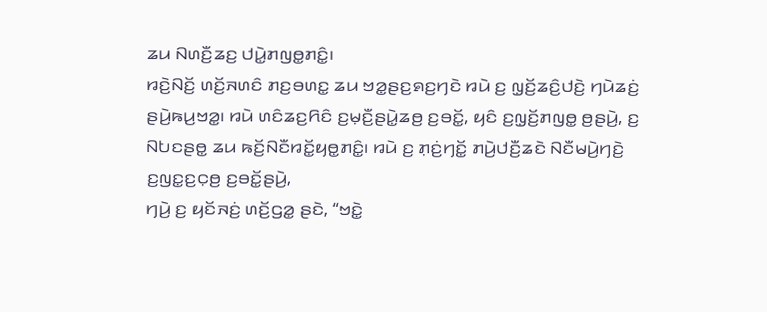ꤘꤣ ꤡꤛꤢꤪ꤬ꤘꤢ꤬ ꤓꤣꤧ꤭ꤊꤜꤥ꤭ꤊꤢꤨ꤭꤯
ꤙꤢꤧ꤬ꤡꤢꤩ꤬ ꤛꤢꤩ꤬ꤏꤛꤢꤨ ꤊꤢ꤬ꤋꤛꤢ꤭ ꤘꤣ ꤠꤤ꤭ꤔꤢ꤬ꤎꤢ꤬ꤚꤢꤧ ꤙꤣꤧ ꤢ꤬ ꤜ꤫ꤢꤩ꤬ꤘꤢꤨ꤬ꤓꤢꤧ꤬ ꤚꤣꤧꤘꤢꤦ꤬ ꤔꤣꤧ꤬ꤒꤣ꤬ꤠꤤ꤭꤯ ꤙꤣꤧ ꤛꤢꤨꤘꤢ꤬ꤖꤢꤨ ꤢ꤬ꤗ꤫ꤢꤪ꤬ꤔꤣꤧ꤭ꤘꤥ꤬ ꤢ꤬ꤋꤢꤩ꤭, ꤟꤢꤨ ꤢ꤬ꤜ꤫ꤢꤩ꤬ꤊꤜꤥ꤭ ꤥ꤬ꤔꤣꤧ꤬, ꤢ꤬ ꤡꤝꤢꤔꤥ꤭ ꤘꤣ ꤒꤢꤩ꤬ꤡꤢꤪꤙꤢꤩ꤭ꤟꤥ꤭ꤊꤢꤨ꤭꤯ ꤙꤣꤧ ꤢ꤬ ꤊ꤫ꤢꤦ꤬ꤚꤢꤩ꤭ ꤊꤣꤧ꤬ꤓꤢꤪ꤬ꤘꤢꤧ ꤡꤢꤪꤗꤣꤧ꤬ꤚꤢꤧ꤬ ꤢ꤬ꤜꤢ꤭ꤢ꤬ꤍ꤫ꤥ꤬ ꤢ꤬ꤋꤢꤩ꤭ꤔꤣꤧ꤬,
ꤚꤣꤧ꤬ ꤢ꤬ ꤟꤢꤩꤏꤢꤦ꤬ ꤛꤢꤩ꤬ꤞꤤ꤭ ꤔꤢꤧ, “ꤠꤢꤧ꤭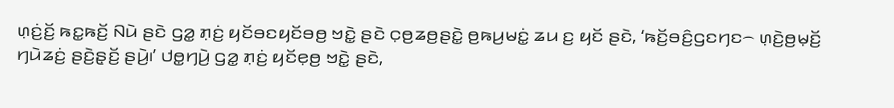ꤛ꤫ꤢꤦ꤬ꤢꤩ꤬ ꤒꤢ꤭ꤒꤢꤩ꤬ ꤡꤣꤧ ꤔꤢꤧ ꤞꤤ꤭ ꤊ꤫ꤢꤦ꤬ ꤟꤢꤩꤋꤢꤟꤢꤩꤋꤥ꤬ ꤠꤢꤧ꤭ ꤔꤢꤧ ꤍ꤫ꤥ꤬ꤘꤥ꤬ꤔꤢꤧ꤭ ꤥ꤬ꤒꤣ꤬ꤗꤢꤦ꤭ ꤘꤣ ꤢ꤬ ꤟꤢꤩ ꤔꤢꤧ, ‘ꤒꤢꤩ꤬ꤋꤢꤨ꤬ꤞꤢꤚꤢ꤮ ꤛ꤫ꤢꤧ꤬ꤥ꤬ꤗ꤫ꤢꤩ꤬ ꤚꤣꤧꤘꤢꤦ꤬ ꤔꤢꤧ꤬ꤔ꤫ꤢꤩ꤬ ꤔꤣꤧ꤬꤯’ ꤓꤥ꤭ꤚꤣꤧ꤬ ꤞꤤ꤭ ꤊ꤫ꤢꤦ꤬ ꤟꤢꤩꤕ꤫ꤥ꤬ ꤠꤢꤧ꤭ ꤔꤢꤧ,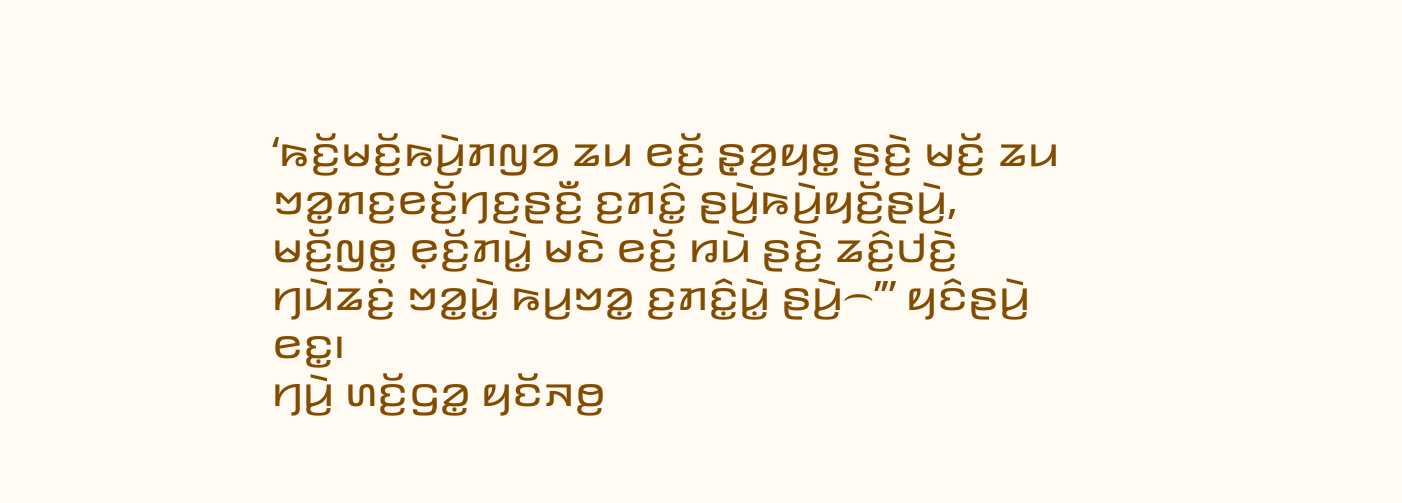‘ꤒꤢꤩ꤬ꤗꤢꤩ꤬ꤒꤣꤧ꤬ꤊꤜꤤ ꤘꤣ ꤕꤢꤩ꤬ ꤔ꤫ꤤ꤬ꤟꤥ꤭ ꤔꤢꤧ꤬ ꤗꤢꤩ꤬ ꤘꤣ ꤠꤤ꤭ꤊꤢ꤬ꤕꤢꤩ꤬ꤚꤢ꤬ꤔꤢꤪ꤬ ꤢ꤬ꤊꤢꤨ꤭ ꤔꤣꤧ꤬ꤒꤣꤧ꤬ꤟꤢꤩ꤬ꤔꤣꤧ꤬, ꤗꤢꤩ꤬ꤜꤥ꤭ ꤕ꤫ꤢꤩ꤬ꤊꤣꤧ꤭ ꤗꤢꤧ ꤕꤢꤩ꤬ ꤙꤣꤧ ꤔꤢꤧ꤬ ꤘꤢꤨ꤬ꤓꤢꤧ꤬ ꤚꤣꤧꤘꤢꤦ꤬ ꤠꤤ꤭ꤣꤧ꤭ ꤒꤣ꤬ꤠꤤ꤭ ꤢ꤬ꤊꤢꤨ꤭ꤣꤧ꤭ ꤔꤣꤧ꤬꤮’” ꤟꤢꤨꤔꤣꤧ꤬ ꤕꤢ꤭꤯
ꤚꤣꤧ꤬ ꤛꤢꤩ꤬ꤞꤤ꤭ ꤟꤢꤩꤏꤥ꤬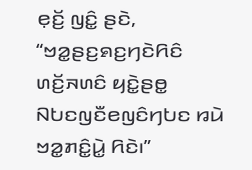ꤕ꤫ꤢꤩ꤬ ꤜꤢꤨ꤭ ꤔꤢꤧ, “ꤠꤤ꤭ꤔꤢ꤬ꤎꤢ꤬ꤚꤢꤧꤖꤢꤨ ꤛꤢꤩ꤬ꤏꤛꤢꤨ ꤟꤢꤧ꤭ꤔꤥ꤭ ꤡꤝꤢꤜꤢꤪꤕꤜꤢꤨꤚꤝꤢ ꤙꤣꤧ ꤠꤤ꤭ꤊꤢꤨ꤭ꤣꤧ꤭ ꤖꤢꤧ꤯”